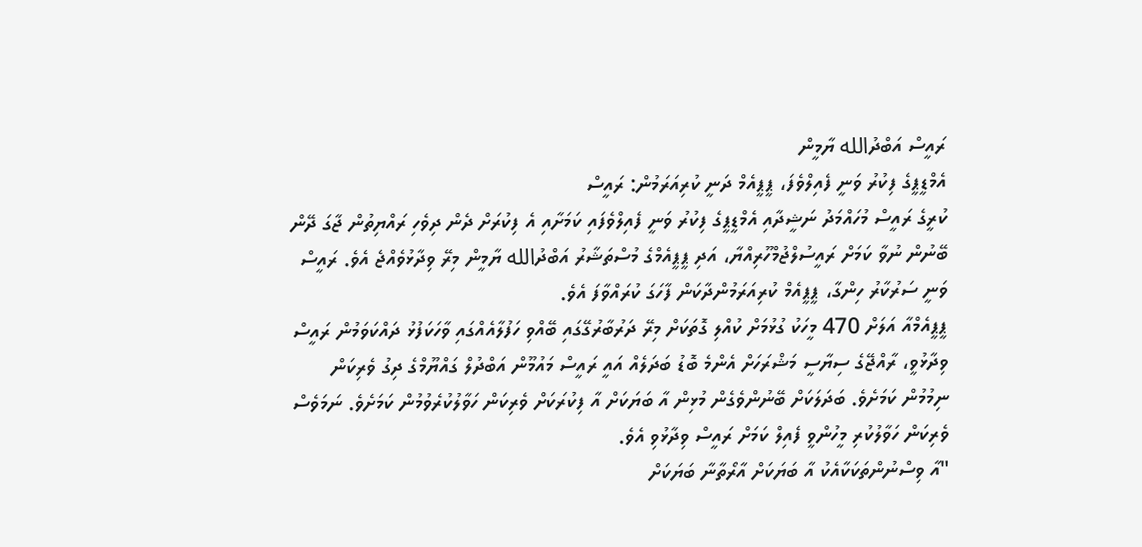ރައީސް އަބްދުالله ޔާމީން
އެމްޑީޕީގެ ފިކުރު ވަނީ ފެއިލްވެފަ، ޕީޕީއެމް ދަނީ ކުރިއަރަމުން: ރައީސް
ކުރީގެ ރައީސް މުހައްމަދު ނަޝީދާއި އެމްޑީޕީގެ ފިކުރު ވަނީ ފެއިލްވެފައި ކަމަށާއި އެ ފިކުރަށް ދެން ދިވެހި ރައްޔިތުން ޖާގަ ދޭން ބޭނުން ނުވާ ކަމަށް ރައީސުލްޖުމްހޫރިއްޔާ، އަދި ޕީޕީއެމްގެ މުސްތަޝާރު އަބްދުالله ޔާމީން މިރޭ ވިދާޅުވެއްޖެ އެވެ. ރައީސް ވަނީ ސަރުކާރު ހިންގާ، ޕީޕީއެމް ކުރިއަރަމުންދާކަން ފާހަގަ ކުރައްވާފަ އެވެ.
ޕީޕީއެމްއާ އަލަށް 470 މީހަކު ގުޅުމަށް ކުއްލި ގޮތަކަށް މިރޭ ދަރުބާރުގޭގައި ބޭއްވި ހަފުލާއެއްގައި ވާހަކަފުޅު ދައްކަވަމުން ރައީސް ވިދާޅުވީ، ރާއްޖޭގެ ސިޔާސީ މަޝްރަހަށް އެންމެ ބޮޑު ބަދަލެއް އައީ ރައީސް މައުމޫން އަބްދުލް ގައްޔޫމްގެ ދިގު ވެރިކަން ނިމުމުން ކަމަށެވެ. ބަދަލަކަށް ބޭނުންވެގެން މުޅިން އާ ބަޔަކަށް އާ ފިކުރަކަށް ވެރިކަން ހަވާލުކުރެވުމުން ކަމަށެވެ. ނަމަވެސް ވެރިކަން ހަވާލުކުރި މީހުންވީ ފެއިލް ކަމަށް ރައީސް ވިދާޅުވި އެވެ.
"އާ ވިސްނުންތަކަކާއެކު އާ ބަޔަކަށް އާރޯތާނާ ބަޔަކަށް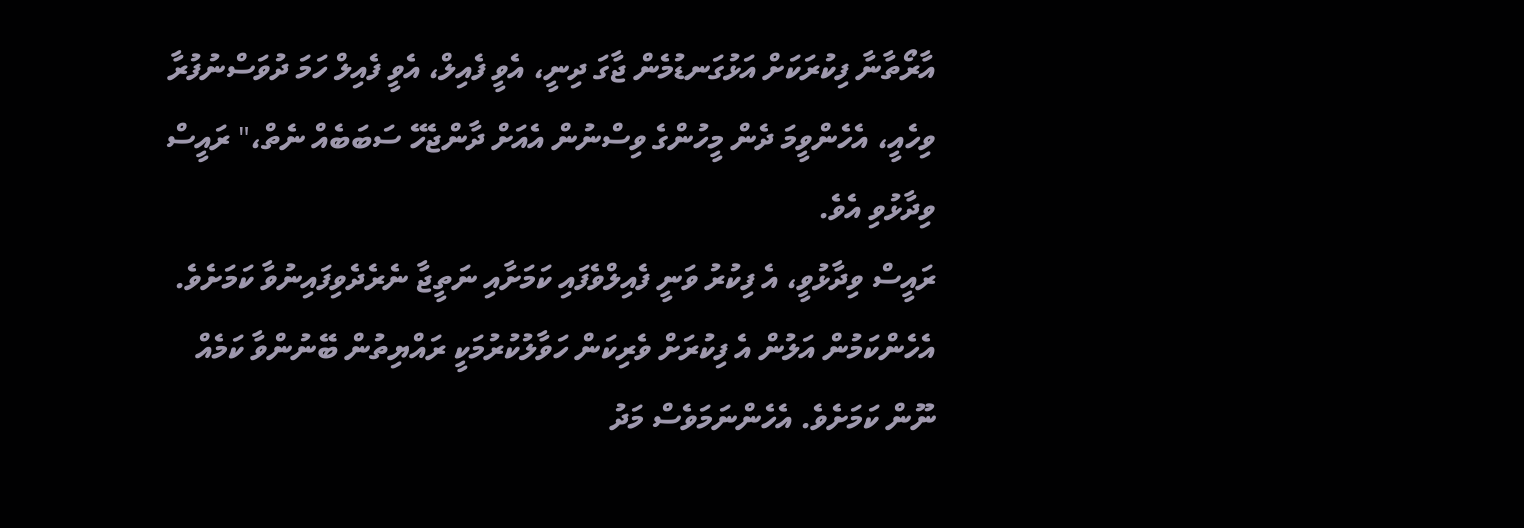އާރޯތާނާ ފިކުރަކަށް އަޅުގަނޑުމެން ޖާގަ ދިނީ، އެވީ ފެއިލް، އެވީ ފެއިލް ހަމަ ދުވަސްނުފުރާ ވިހެއީ، އެހެންވީމަ ދެން މީހުންގެ ވިސްނުން އެއަށް ދާންޖެހޭ ސަބަބެއް ނެތް،" ރައީސް ވިދާޅުވި އެވެ.
ރައީސް ވިދާޅުވީ، އެ ފިކުރު ވަނީ ފެއިލްވެފައި ކަމަށާއި ނަތީޖާ ނެރެދެވިފައިނުވާ ކަމަށެވެ. އެހެންކަމުން އަލުން އެ ފިކުރަށް ވެރިކަން ހަވާލުކުރުމަކީ ރައްޔިތުން ބޭނުންވާ ކަމެއް ނޫން ކަމަށެވެ. އެހެންނަމަވެސް މަދު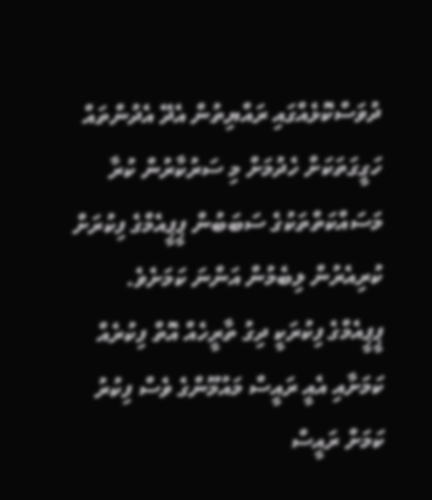ދުވަސްކޮޅެއްގައި ރައްޔިތުން އެދޭ އެދުންތައް ހަގީގަތަކަށް ހެދުމަށް މި ސަރުކާރުން ކުރާ މަސައްކަތްތަކުގެ ސަބަބުން ޕީޕީއެމްގެ ފިކުރަށް ކުރިއެރުން ލިބެމުން އަންނަ ކަމަށެވެ. ޕީޕީއެމްގެ ފިކުރަކީ ދިގު ތާރީހެއް އޮތް ފިކުރެއް ކަމަށާއި އެއީ ރައީސް މައުމޫންގެ ވެސް ފިކުރު ކަމަށް ރައީސް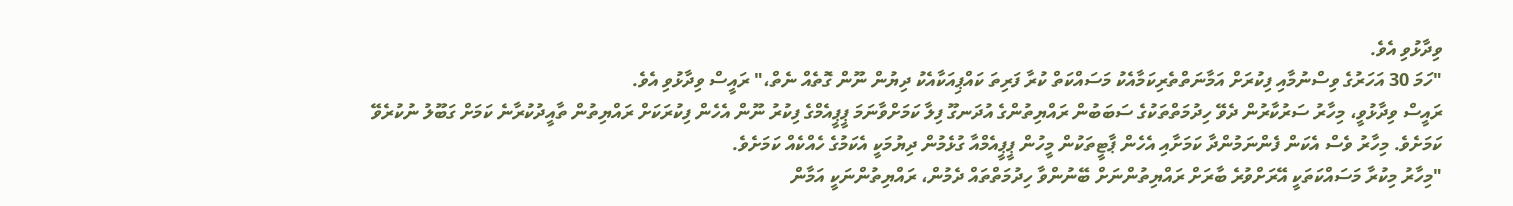ވިދާޅުވި އެވެ.
"ހަމަ 30 އަހަރުގެ ވިސްނުމާއި ފިކުރަށް އަމާނަތްތެރިކަމާއެކު މަސައްކަތް ކުރާ ފަރިތަ ކައްޕިއަކާއެކު ދިޔުން ނޫން ގޮތެއް ނެތް،" ރައީސް ވިދާޅުވި އެވެ.
ރައީސް ވިދާޅުވީ، މިހާރު ސަރުކާރުން ދެވޭ ހިދުމަތްތަކުގެ ސަބަބުން ރައްޔިތުންގެ އުދަނގޫ ފިލާ ކަމަށްވާނަމަ ޕީޕީއެމްގެ ފިކުރު ނޫން އެހެން ފިކުރަކަށް ރައްޔިތުން ތާއީދުކުރާނެ ކަމަށް ގަބޫލު ނުކުރެވޭ ކަމަށެވެ. މިހާރު ވެސް އެކަން ފެންނަމުންދާ ކަމަށާއި އެހެން ޕާޓީތަކުން މީހުން ޕީޕީއެމްއާ ގުޅެމުން ދިޔުމަކީ އެކަމުގެ ހެއްކެއް ކަމަށެވެ.
"މިހާރު މިކުރާ މަސައްކަތަކީ އޭރަށްވުރެ ބާރަށް ރައްޔިތުންނަށް ބޭނުންވާ ހިދުމަތްތައް ދެމުން، ރައްޔިތުންނަކީ އަމާން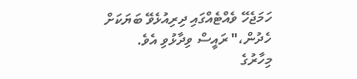ހަމަޖެހޭ ވެއްޓެއްގައި ދިރިއުޅެވޭ ބަޔަކަށް ހެދުން،" ރައީސް ވިދާޅުވި އެވެ.
މިހާރުގެ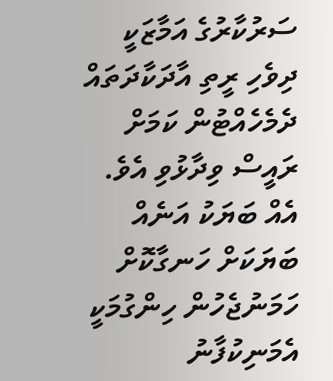ސަރުކާރުގެ އަމާޒަކީ ދިވެހި ރީތި އާދަކާދަތައް ދެމެހެއްޓުން ކަމަށް ރައީސް ވިދާޅުވި އެވެ. އެއް ބަޔަކު އަނެއް ބަޔަކަށް ހަނގާކޮށް ހަމަނުޖެހުން ހިންގުމަކީ އެމަނިކުފާނު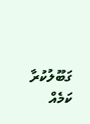ގަބޫލުކުރާ ކަމެއް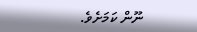ނޫން ކަމަށެވެ.